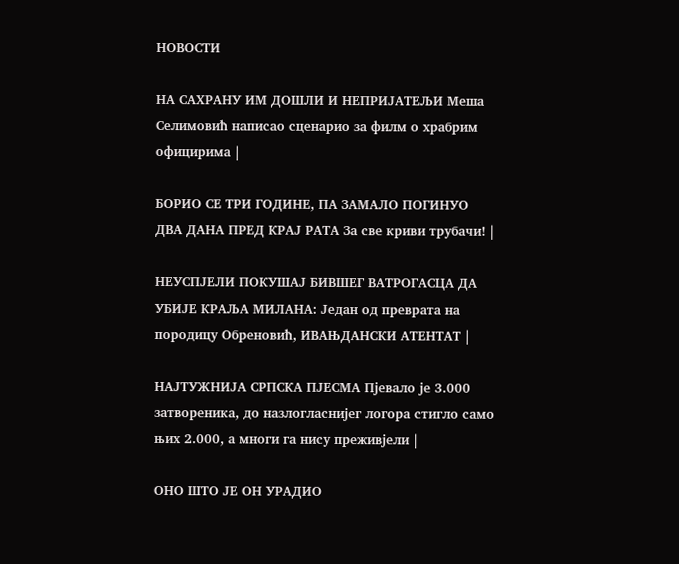НОВОСТИ

НА САХРАНУ ИМ ДОШЛИ И НЕПРИЈАТЕЉИ Меша Селимовић написао сценарио за филм о храбрим официрима |

БОРИО СЕ ТРИ ГОДИНЕ, ПА ЗАМАЛО ПОГИНУО ДВА ДАНА ПРЕД КРАЈ РАТА За све криви трубачи! |

НЕУСПЈЕЛИ ПОКУШАЈ БИВШЕГ ВАТРОГАСЦА ДА УБИЈЕ КРАЉА МИЛАНА: Један од преврата на породицу Обреновић, ИВАЊДАНСКИ АТЕНТАТ |

НАЈТУЖНИЈА СРПСКА ПЈЕСМА Пјевало је 3.000 затвореника, до назлогласнијег логора стигло само њих 2.000, а многи га нису преживјели |

ОНО ШТО ЈЕ ОН УРАДИО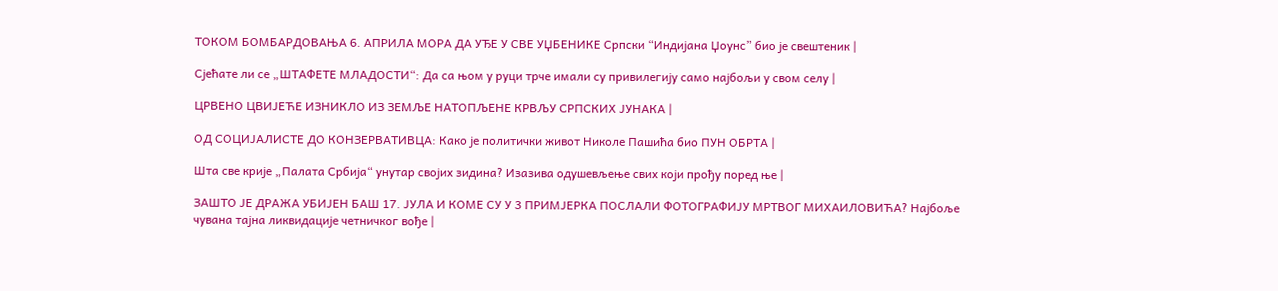ТОКОМ БОМБАРДОВАЊА 6. АПРИЛА МОРА ДА УЂЕ У СВЕ УЏБЕНИКЕ Српски “Индијана Џоунс” био је свештеник |

Сјећате ли се „ШТАФЕТЕ МЛАДОСТИ“: Да са њом у руци трче имали су привилегију само најбољи у свом селу |

ЦРВЕНО ЦВИЈЕЋЕ ИЗНИКЛО ИЗ ЗЕМЉЕ НАТОПЉЕНЕ КРВЉУ СРПСКИХ ЈУНАКА |

ОД СОЦИЈАЛИСТЕ ДО КОНЗЕРВАТИВЦА: Како је политички живот Николе Пашића био ПУН ОБРТА |

Шта све крије „Палата Србија“ унутар својих зидина? Изазива одушевљење свих који прођу поред ње |

ЗАШТО ЈЕ ДРАЖА УБИЈЕН БАШ 17. ЈУЛА И КОМЕ СУ У 3 ПРИМЈЕРКА ПОСЛАЛИ ФОТОГРАФИЈУ МРТВОГ МИХАИЛОВИЋА? Најбоље чувана тајна ликвидације четничког вође |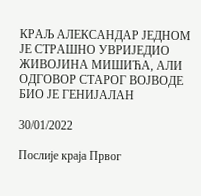КРАЉ АЛЕКСАНДАР ЈЕДНОМ ЈЕ СТРАШНО УВРИЈЕДИО ЖИВОЈИНА МИШИЋА, АЛИ ОДГОВОР СТАРОГ ВОЈВОДЕ БИО ЈЕ ГЕНИЈАЛАН

30/01/2022

Послије краја Првог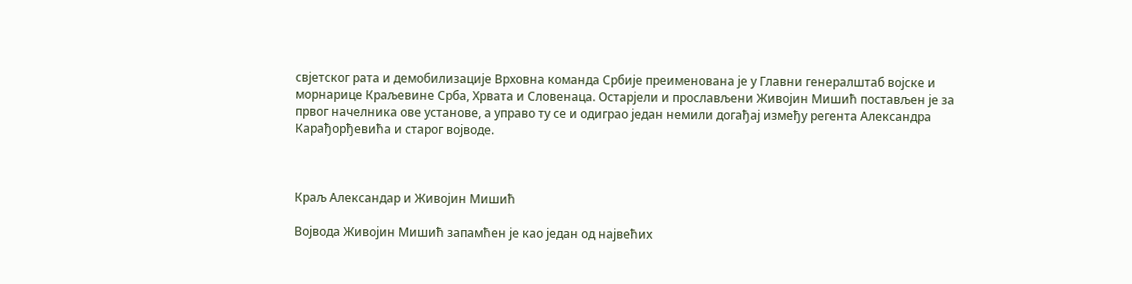свјетског рата и демобилизације Врховна команда Србије преименована је у Главни генералштаб војске и морнарице Краљевине Срба, Хрвата и Словенаца. Остарјели и прослављени Живојин Мишић постављен је за првог начелника ове установе, а управо ту се и одиграо један немили догађај између регента Александра Карађорђевића и старог војводе.



Краљ Александар и Живојин Мишић

Војвода Живојин Мишић запамћен је као један од највећих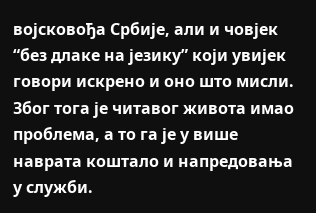војсковођа Србије, али и човjек “без длаке на језику” који увијек говори искрено и оно што мисли. Због тога је читавог живота имао проблема, а то га је у више наврата коштало и напредовања у служби.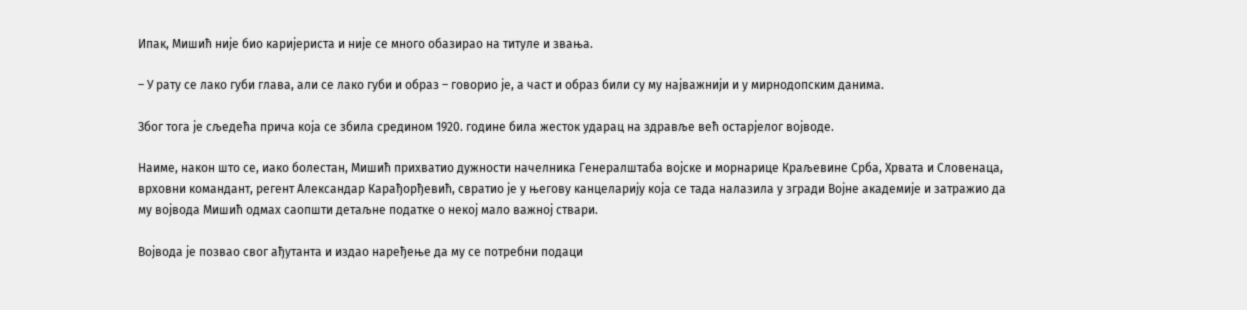Ипак, Мишић није био каријериста и није се много обазирао на титуле и звања.

– У рату се лако губи глава, али се лако губи и образ – говорио је, а част и образ били су му најважнији и у мирнодопским данима.

Због тога је сљедећа прича која се збила средином 1920. године била жесток ударац на здравље већ остарјелог војводе.

Наиме, након што се, иако болестан, Мишић прихватио дужности начелника Генералштаба војске и морнарице Краљевине Срба, Хрвата и Словенаца, врховни командант, регент Александар Карађорђевић, свратио је у његову канцеларију која се тада налазила у згради Војне академије и затражио да му војвода Мишић одмах саопшти детаљне податке о некој мало важној ствари.

Војвода је позвао свог ађутанта и издао наређење да му се потребни подаци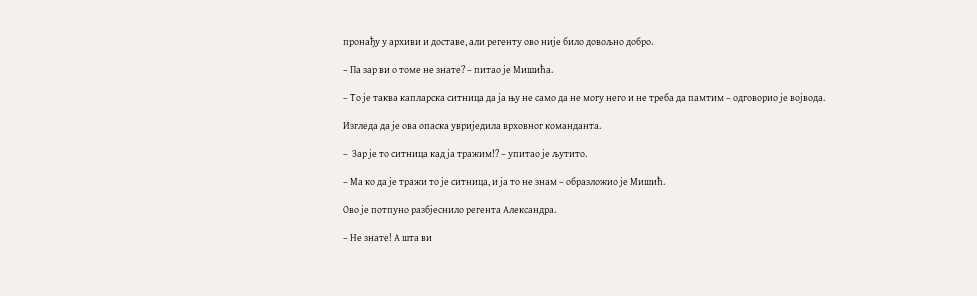пронађу у архиви и доставе, али регенту ово није било довољно добро.

– Па зар ви о томе не знате? – питао је Мишића.

– То је таква капларска ситница да ја њу не само да не могу него и не треба да памтим – одговорио је војвода.

Изгледа да је ова опаска увриједила врховног команданта.

–  Зар је то ситница кад ја тражим!? – упитао је љутито.

– Ма ко да је тражи то је ситница, и ја то не знам – образложио је Мишић.

Ово је потпуно разбјеснило регента Александра.

– Не знате! А шта ви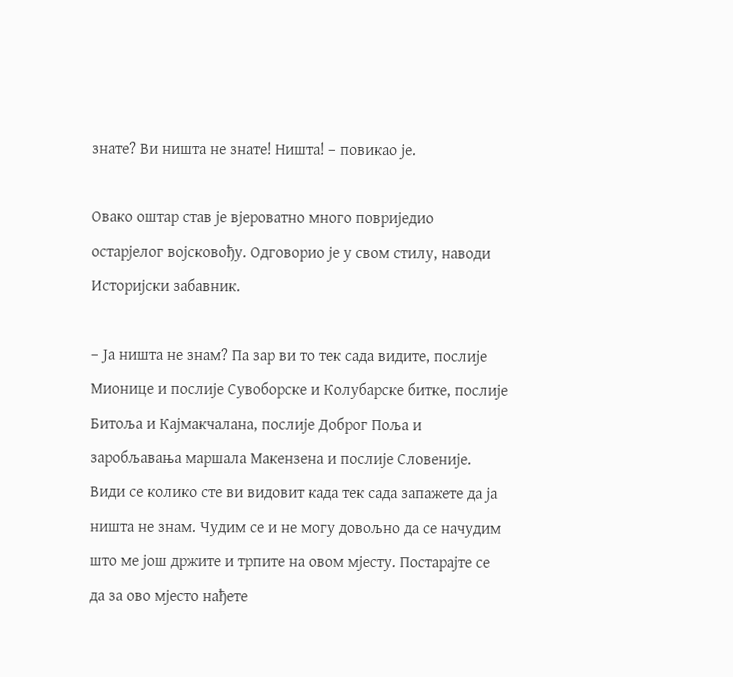знате? Ви ништа не знате! Ништа! – повикао је.

Овако оштар став је вјероватно много повриједио остарјелог војсковођу. Одговорио је у свом стилу, наводи Историјски забавник.

– Ја ништа не знам? Па зар ви то тек сада видите, послије Мионице и послије Сувоборске и Колубарске битке, послије Битоља и Кајмакчалана, послије Доброг Поља и заробљавања маршала Макензена и послије Словеније. Види се колико сте ви видовит када тек сада запажете да ја ништа не знам. Чудим се и не могу довољно да се начудим што ме још држите и трпите на овом мјесту. Постарајте се да за ово мјесто нађете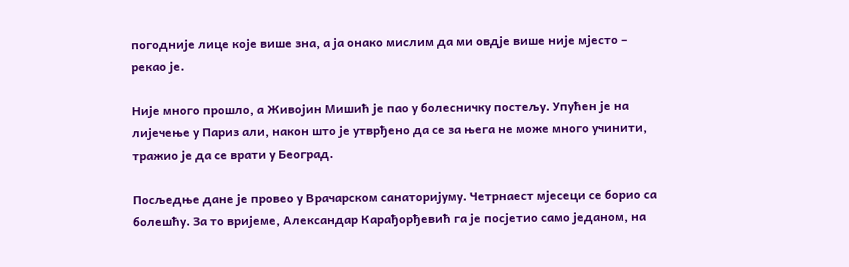погодније лице које више зна, а ја онако мислим да ми овдје више није мјесто – рекао је.

Није много прошло, а Живојин Мишић је пао у болесничку постељу. Упућен је на лијечење у Париз али, након што је утврђено да се за њега не може много учинити, тражио је да се врати у Београд.

Посљедње дане је провео у Врачарском санаторијуму. Четрнаест мјесеци се борио са болешћу. За то вријеме, Александар Карађорђевић га је посјетио само једаном, на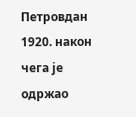Петровдан 1920. након чега је одржао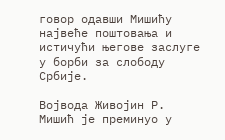говор одавши Мишићу највеће поштовања и истичући његове заслуге у борби за слободу Србије.

Војвода Живојин Р. Мишић је преминуо у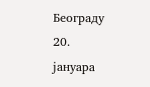Београду 20. јануара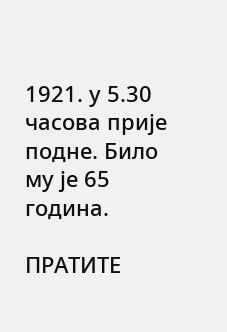1921. у 5.30 часова прије подне. Било му је 65 година.

ПРАТИТЕ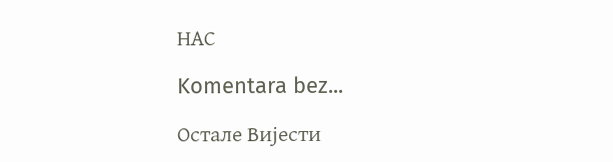НАС

Komentara bez...

Остале Вијести